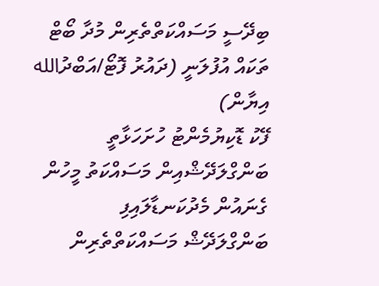ބިދޭސީ މަސައްކަތްތެރިން މުދާ ބޯޓް ތަކައް އުފުލަނީ (ދައުރު ފޮޓޯ/އަބްދުالله އިޔާން)
ފޭކު ޑޮކިޔުމެންޓު ހުށަހަޅާތީ ބަންގްލަދޭޝްއިން މަސައްކަތު މީހުން ގެނައުން މެދުކަނޑާލައިފި
ބަންގްލަދޭޝް މަސައްކަތްތެރިން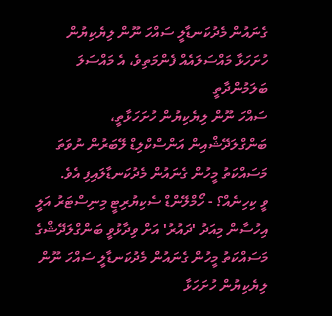ގެނައުން މެދުކަނޑާލީ ސައްހަ ނޫން ލިޔެކިޔުން ހުށަހަޅާ މައްސަލައެއް ފެންމަތިވެ، އެ މައްސަލަ ބަލަމުންދާތީ
ސައްހަ ނޫން ލިޔެކިޔުން ހުށަހަޅާތީ، ބަންގްލަދޭޝްއިން އަންސްކްލިޑް ލޭބަރުން ނުވަތަ މަސައްކަތު މީހުން ގެނައުން މެދުކަނޑާލައިފި އެވެ.
ވީ ކިހިނެއް؟ - ހޯމްލޭންޑް ސެކިޔުރިޓީ މިނިސްޓަރު އަލީ އިހުސާން މިއަދު 'ދައުރު' އަށް ވިދާޅުވީ ބަންގްލަދޭޝްގެ މަސައްކަތު މީހުން ގެނައުން މެދުކަނޑާލީ ސައްހަ ނޫން ލިޔެކިޔުން ހުށަހަޅާ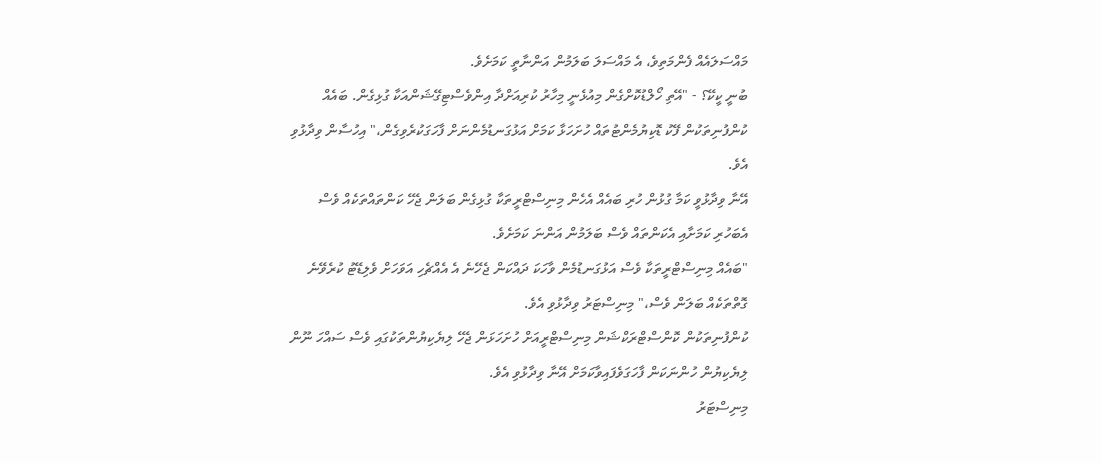މައްސަލައެއް ފެންމަތިވެ، އެ މައްސަލަ ބަލަމުން އަންނާތީ ކަމަށެވެ.
ބުނީ ކީކޭ؟ - "އޭތި ހޯލްޑުކޮށްގެން މިއުޅެނީ މިހާރު ކުރިއަށްދާ އިންވެސްޓިގޭޝަންއަކާ ގުޅިގެން. ބައެއް ކުންފުނިތަކުން ފޭކު ޑޮކިޔުމެންޓުތައް ހުށަހަޅާ ކަމަށް އަޅުގަނޑުމެންނަށް ފާހަގަކުރެވިގެން،" އިހުސާން ވިދާޅުވި އެވެ.
އޭނާ ވިދާޅުވީ ކަމާ ގުޅުން ހުރި ބައެއް އެހެން މިނިސްޓްރީތަކާ ގުޅިގެން ބަލަން ޖެހޭ ކަންތައްތަކެއް ވެސް އެބަހުރި ކަމަށާއި އެކަންތައް ވެސް ބަލަމުން އަންނަ ކަމަށެވެ.
"ބައެއް މިނިސްޓްރީތަކާ ވެސް އަޅުގަނޑުމެން ވާހަކަ ދައްކަން ޖެހޭނެ އެ އެއްޗެހި އަވަހަށް ވެލިޑޭޓު ކުރެވޭނެ ގޮތްތަކެއް ބަލަން ވެސް،" މިނިސްޓަރު ވިދާޅުވި އެވެ.
ކުންފުނިތަކުން ކޮންސްޓްރަކްޝަން މިނިސްޓްރީއަށް ހުށަހަޅަން ޖެހޭ ލިޔެކިޔުންތަކުގައި ވެސް ސައްހަ ނޫން ލިޔެކިޔުން ހުންނަކަން ފާހަގަވެފައިވާކަމަށް އޭނާ ވިދާޅުވި އެވެ.
މިނިސްޓަރު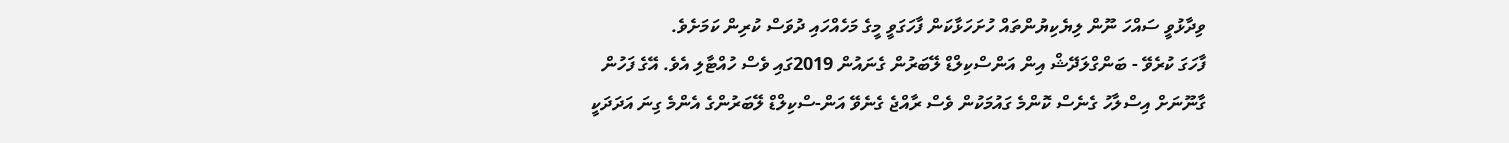ވިދާޅުވީ ސައްހަ ނޫން ލިޔެކިޔުންތައް ހުށަހަޅާކަން ފާހަގަވީ މީގެ މަހެއްހައި ދުވަސް ކުރިން ކަމަށެވެ.
ފާހަގަ ކުރެވޭ - ބަންގްލަދޭޝް އިން އަންސްކިލްޑް ލޭބަރުން ގެނައުން 2019ގައި ވެސް ހުއްޓާލި އެވެ. އޭގެ ފަހުން ގާނޫނަށް އިސްލާހު ގެނެސް ކޮންމެ ގައުމަކުން ވެސް ރާއްޖެ ގެނެވޭ އަން-ސްކިލްޑް ލޭބަރުންގެ އެންމެ ގިނަ އަދަދަކީ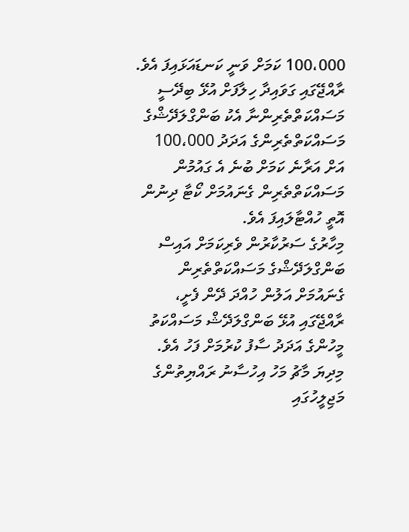100،000 ކަމަށް ވަނީ ކަނޑައަޅައިފަ އެވެ. ރާއްޖޭގައި ގަވައިދާ ހިލާފަށް އުޅޭ ބިދޭސީ މަސައްކަތްތެރިންނާ އެކު ބަންގްލަދޭޝްގެ މަސައްކަތްތެރިންގެ އަދަދު 100،000 އަށް އަރާނެ ކަމަށް ބުނެ އެ ގައުމުން މަސައްކަތްތެރިން ގެނައުމަށް ކޯޓާ ދިނުން އޮތީ ހުއްޓާލައިފަ އެވެ.
މިހާރުގެ ސަރުކާރުން ވެރިކަމަށް އައިސް ބަންގްލަދޭޝްގެ މަސައްކަތްތެރިން ގެނައުމަށް އަލުން ހުއްދަ ދޭން ފެށީ، ރާއްޖޭގައި އުޅޭ ބަންގްލަދޭޝް މަސައްކަތު މީހުންގެ އަދަދު ސާފު ކުރުމަށް ފަހު އެވެ.
މިދިޔަ މާޗު މަހު އިހުސާނު ރައްޔިތުންގެ މަޖިލީހުގައި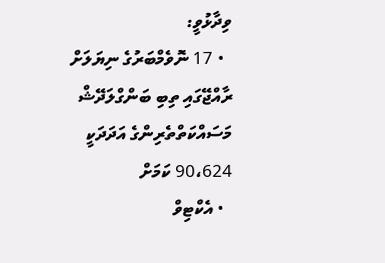ވިދާޅުވީ:
  • 17 ނޮވެމްބަރުގެ ނިޔަލަށް ރާއްޖޭގައި ތިބި ބަންގްލަދޭޝް މަސައްކަތްތެރިންގެ އަދަދަކީ 90،624 ކަމަށް
  • އެކްޓިވް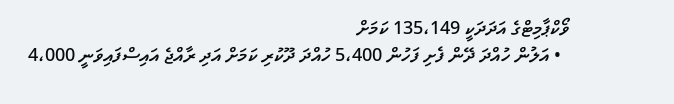ވޯކްޕާމިޓްގެ އަދަދަކީ 135،149 ކަމަށް
  • އަލުން ހުއްދަ ދޭން ފެށި ފަހުން 5،400 ހުއްދަ ދޫކުރި ކަމަށް އަދި ރާއްޖެ އައިސްފައިވަނީ 4،000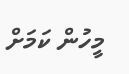މީހުން ކަމަށް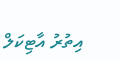އިތުރު އާޓިކަލް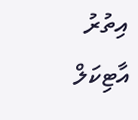އިތުރު އާޓިކަލް